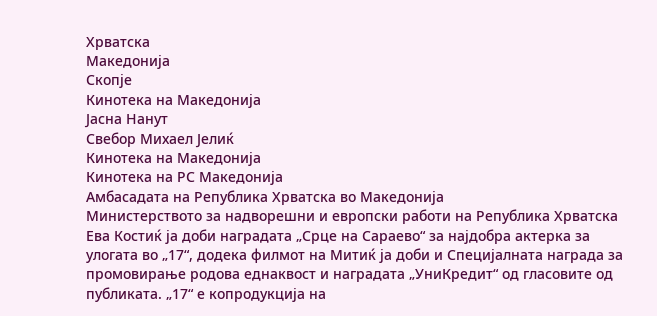Хрватска
Македонија
Скопје
Кинотека на Македонија
Јасна Нанут
Свебор Михаел Јелиќ
Кинотека на Македонија
Кинотека на РС Македонија
Амбасадата на Република Хрватска во Македонија
Министерството за надворешни и европски работи на Република Хрватска
Ева Костиќ ја доби наградата „Срце на Сараево“ за најдобра актерка за улогата во „17“, додека филмот на Митиќ ја доби и Специјалната награда за промовирање родова еднаквост и наградата „УниКредит“ од гласовите од публиката. „17“ е копродукција на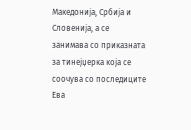Македонија, Србија и Словенија, а се занимава со приказната за тинејџерка која се соочува со последиците Ева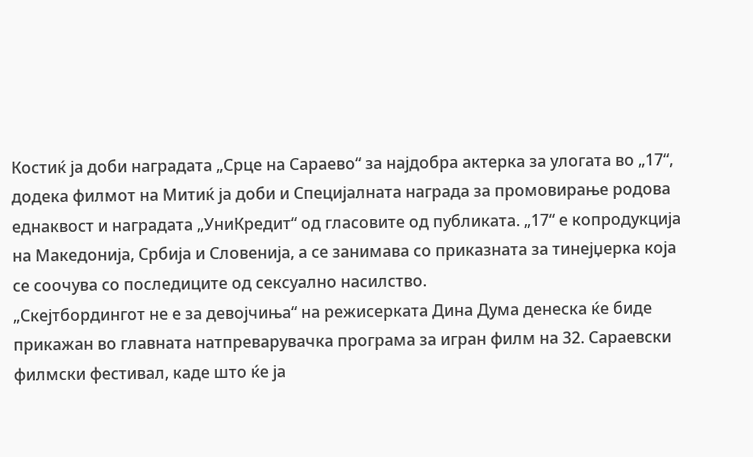Костиќ ја доби наградата „Срце на Сараево“ за најдобра актерка за улогата во „17“, додека филмот на Митиќ ја доби и Специјалната награда за промовирање родова еднаквост и наградата „УниКредит“ од гласовите од публиката. „17“ е копродукција на Македонија, Србија и Словенија, а се занимава со приказната за тинејџерка која се соочува со последиците од сексуално насилство.
„Скејтбордингот не е за девојчиња“ на режисерката Дина Дума денеска ќе биде прикажан во главната натпреварувачка програма за игран филм на 32. Сараевски филмски фестивал, каде што ќе ја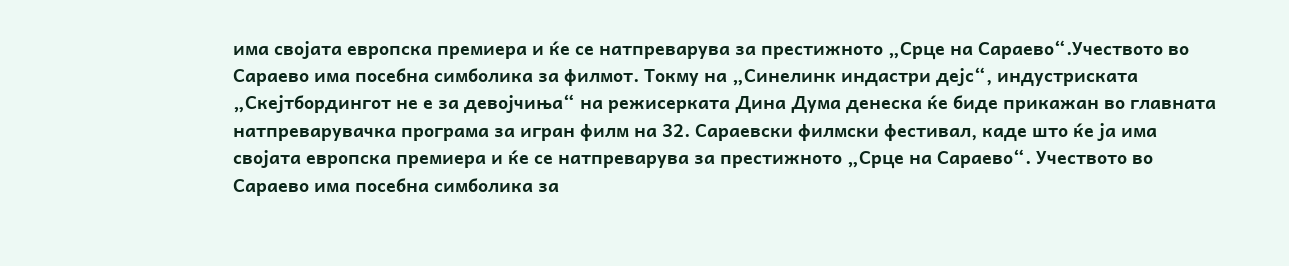има својата европска премиера и ќе се натпреварува за престижното „Срце на Сараево“.Учеството во Сараево има посебна симболика за филмот. Токму на „Синелинк индастри дејс“, индустриската „Скејтбордингот не е за девојчиња“ на режисерката Дина Дума денеска ќе биде прикажан во главната натпреварувачка програма за игран филм на 32. Сараевски филмски фестивал, каде што ќе ја има својата европска премиера и ќе се натпреварува за престижното „Срце на Сараево“. Учеството во Сараево има посебна симболика за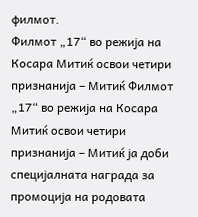филмот.
Филмот „17“ во режија на Косара Митиќ освои четири признанија – Митиќ Филмот „17“ во режија на Косара Митиќ освои четири признанија – Митиќ ја доби специјалната награда за промоција на родовата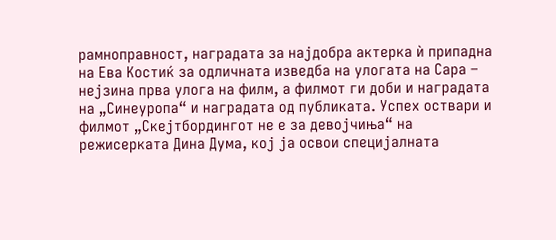рамноправност, наградата за најдобра актерка ѝ припадна на Ева Костиќ за одличната изведба на улогата на Сара – нејзина прва улога на филм, а филмот ги доби и наградата на „Синеуропа“ и наградата од публиката. Успех оствари и филмот „Скејтбордингот не е за девојчиња“ на режисерката Дина Дума, кој ја освои специјалната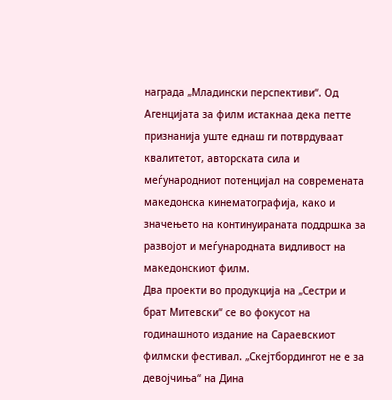награда „Младински перспективи“. Од Агенцијата за филм истакнаа дека петте признанија уште еднаш ги потврдуваат квалитетот, авторската сила и меѓународниот потенцијал на современата македонска кинематографија, како и значењето на континуираната поддршка за развојот и меѓународната видливост на македонскиот филм.
Два проекти во продукција на „Сестри и брат Митевски“ се во фокусот на годинашното издание на Сараевскиот филмски фестивал. „Скејтбордингот не е за девојчиња“ на Дина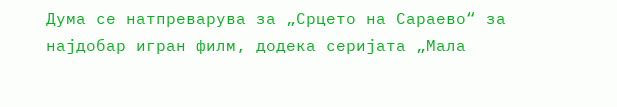Дума се натпреварува за „Срцето на Сараево“ за најдобар игран филм, додека серијата „Мала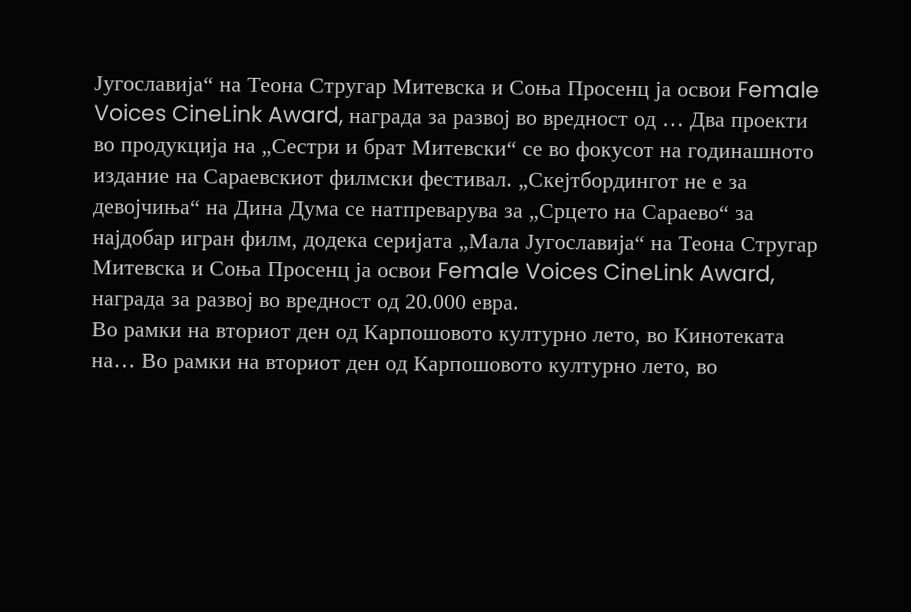Југославија“ на Теона Стругар Митевска и Соња Просенц ја освои Female Voices CineLink Award, награда за развој во вредност од … Два проекти во продукција на „Сестри и брат Митевски“ се во фокусот на годинашното издание на Сараевскиот филмски фестивал. „Скејтбордингот не е за девојчиња“ на Дина Дума се натпреварува за „Срцето на Сараево“ за најдобар игран филм, додека серијата „Мала Југославија“ на Теона Стругар Митевска и Соња Просенц ја освои Female Voices CineLink Award, награда за развој во вредност од 20.000 евра.
Во рамки на вториот ден од Карпошовото културно лето, во Кинотеката на… Во рамки на вториот ден од Карпошовото културно лето, во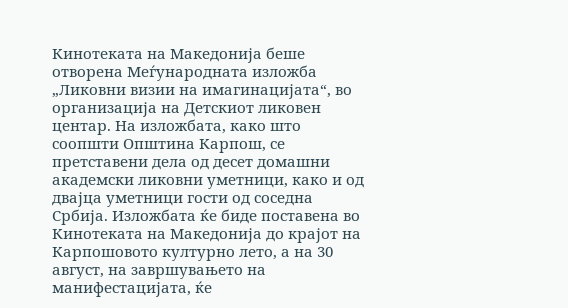Кинотеката на Македонија беше отворена Меѓународната изложба „Ликовни визии на имагинацијата“, во организација на Детскиот ликовен центар. На изложбата, како што соопшти Општина Карпош, се претставени дела од десет домашни академски ликовни уметници, како и од двајца уметници гости од соседна Србија. Изложбата ќе биде поставена во Кинотеката на Македонија до крајот на Карпошовото културно лето, а на 30 август, на завршувањето на манифестацијата, ќе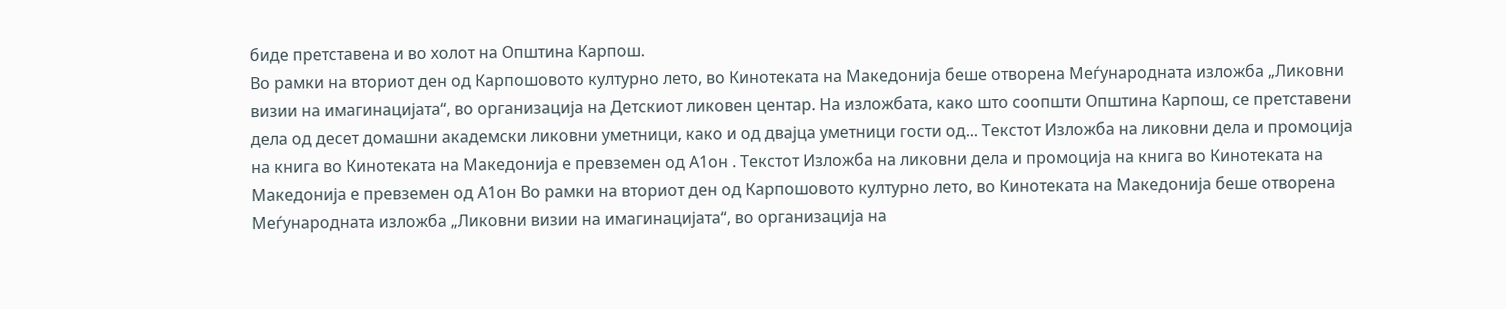биде претставена и во холот на Општина Карпош.
Во рамки на вториот ден од Карпошовото културно лето, во Кинотеката на Македонија беше отворена Меѓународната изложба „Ликовни визии на имагинацијата“, во организација на Детскиот ликовен центар. На изложбата, како што соопшти Општина Карпош, се претставени дела од десет домашни академски ликовни уметници, како и од двајца уметници гости од... Текстот Изложба на ликовни дела и промоција на книга во Кинотеката на Македонија е превземен од А1он . Текстот Изложба на ликовни дела и промоција на книга во Кинотеката на Македонија е превземен од А1он Во рамки на вториот ден од Карпошовото културно лето, во Кинотеката на Македонија беше отворена Меѓународната изложба „Ликовни визии на имагинацијата“, во организација на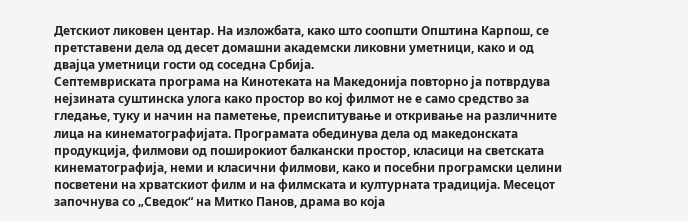Детскиот ликовен центар. На изложбата, како што соопшти Општина Карпош, се претставени дела од десет домашни академски ликовни уметници, како и од двајца уметници гости од соседна Србија.
Септемвриската програма на Кинотеката на Македонија повторно ја потврдува нејзината суштинска улога како простор во кој филмот не е само средство за гледање, туку и начин на паметење, преиспитување и откривање на различните лица на кинематографијата. Програмата обединува дела од македонската продукција, филмови од поширокиот балкански простор, класици на светската кинематографија, неми и класични филмови, како и посебни програмски целини посветени на хрватскиот филм и на филмската и културната традиција. Месецот започнува со „Сведок“ на Митко Панов, драма во која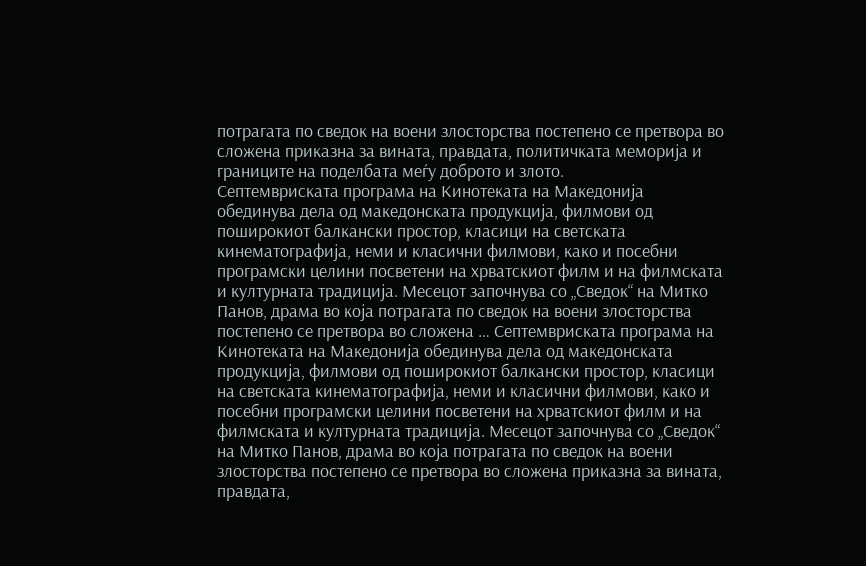потрагата по сведок на воени злосторства постепено се претвора во сложена приказна за вината, правдата, политичката меморија и границите на поделбата меѓу доброто и злото.
Септемвриската програма на Кинотеката на Македонија обединува дела од македонската продукција, филмови од поширокиот балкански простор, класици на светската кинематографија, неми и класични филмови, како и посебни програмски целини посветени на хрватскиот филм и на филмската и културната традиција. Месецот започнува со „Сведок“ на Митко Панов, драма во која потрагата по сведок на воени злосторства постепено се претвора во сложена … Септемвриската програма на Кинотеката на Македонија обединува дела од македонската продукција, филмови од поширокиот балкански простор, класици на светската кинематографија, неми и класични филмови, како и посебни програмски целини посветени на хрватскиот филм и на филмската и културната традиција. Месецот започнува со „Сведок“ на Митко Панов, драма во која потрагата по сведок на воени злосторства постепено се претвора во сложена приказна за вината, правдата,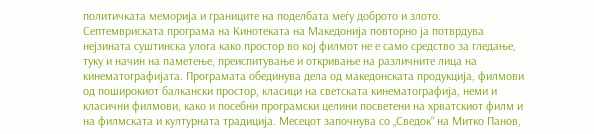политичката меморија и границите на поделбата меѓу доброто и злото.
Септемвриската програма на Кинотеката на Македонија повторно ја потврдува нејзината суштинска улога како простор во кој филмот не е само средство за гледање, туку и начин на паметење, преиспитување и откривање на различните лица на кинематографијата. Програмата обединува дела од македонската продукција, филмови од поширокиот балкански простор, класици на светската кинематографија, неми и класични филмови, како и посебни програмски целини посветени на хрватскиот филм и на филмската и културната традиција. Месецот започнува со „Сведок“ на Митко Панов,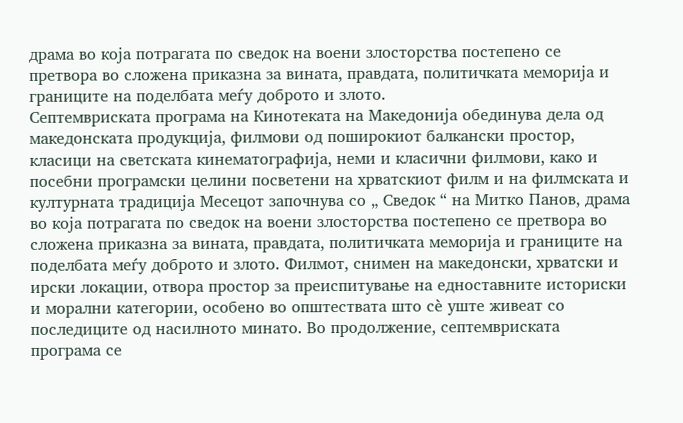драма во која потрагата по сведок на воени злосторства постепено се претвора во сложена приказна за вината, правдата, политичката меморија и границите на поделбата меѓу доброто и злото.
Септемвриската програма на Кинотеката на Македонија обединува дела од македонската продукција, филмови од поширокиот балкански простор, класици на светската кинематографија, неми и класични филмови, како и посебни програмски целини посветени на хрватскиот филм и на филмската и културната традиција Месецот започнува со „ Сведок “ на Митко Панов, драма во која потрагата по сведок на воени злосторства постепено се претвора во сложена приказна за вината, правдата, политичката меморија и границите на поделбата меѓу доброто и злото. Филмот, снимен на македонски, хрватски и ирски локации, отвора простор за преиспитување на едноставните историски и морални категории, особено во општествата што сè уште живеат со последиците од насилното минато. Во продолжение, септемвриската програма се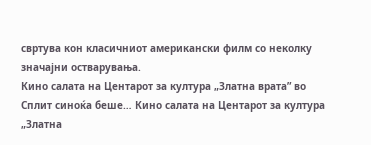свртува кон класичниот американски филм со неколку значајни остварувања.
Кино салата на Центарот за култура „Златна врата” во Сплит синоќа беше… Кино салата на Центарот за култура „Златна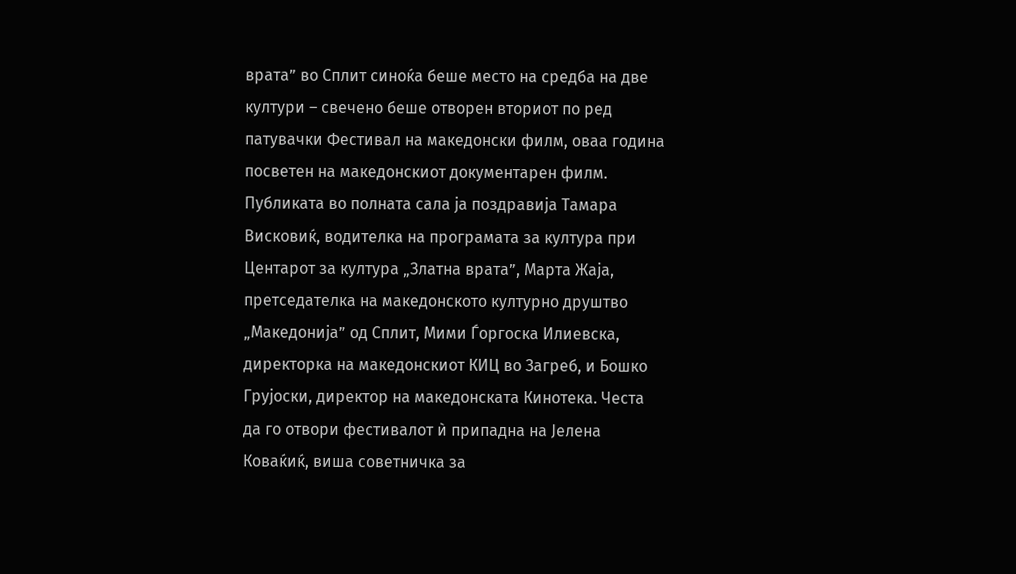врата” во Сплит синоќа беше место на средба на две култури – свечено беше отворен вториот по ред патувачки Фестивал на македонски филм, оваа година посветен на македонскиот документарен филм. Публиката во полната сала ја поздравија Тамара Висковиќ, водителка на програмата за култура при Центарот за култура „Златна врата”, Марта Жаја, претседателка на македонското културно друштво „Македонија” од Сплит, Мими Ѓоргоска Илиевска, директорка на македонскиот КИЦ во Загреб, и Бошко Грујоски, директор на македонската Кинотека. Честа да го отвори фестивалот ѝ припадна на Јелена Коваќиќ, виша советничка за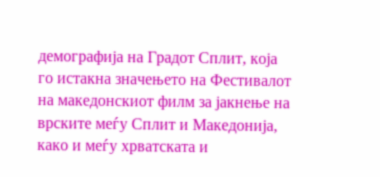демографија на Градот Сплит, која го истакна значењето на Фестивалот на македонскиот филм за јакнење на врските меѓу Сплит и Македонија, како и меѓу хрватската и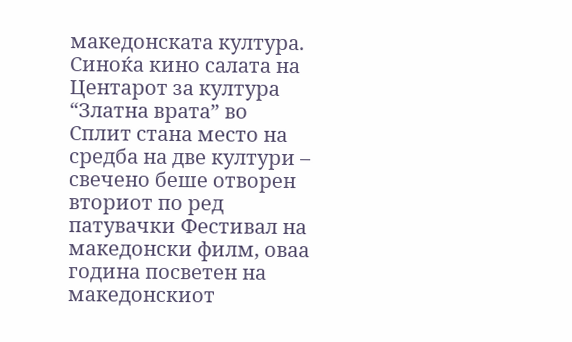македонската култура.
Синоќа кино салата на Центарот за култура “Златна врата” во Сплит стана место на средба на две култури – свечено беше отворен вториот по ред патувачки Фестивал на македонски филм, оваа година посветен на македонскиот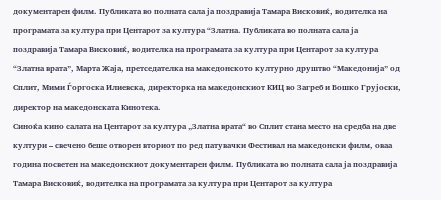документарен филм. Публиката во полната сала ја поздравија Тамара Висковиќ, водителка на програмата за култура при Центарот за култура “Златна. Публиката во полната сала ја поздравија Тамара Висковиќ, водителка на програмата за култура при Центарот за култура “Златна врата”, Марта Жаја, претседателка на македонското културно друштво “Македонија” од Сплит, Мими Ѓоргоска Илиевска, директорка на македонскиот КИЦ во Загреб и Бошко Грујоски, директор на македонската Кинотека.
Синоќа кино салата на Центарот за култура „Златна врата“ во Сплит стана место на средба на две култури – свечено беше отворен вториот по ред патувачки Фестивал на македонски филм, оваа година посветен на македонскиот документарен филм. Публиката во полната сала ја поздравија Тамара Висковиќ, водителка на програмата за култура при Центарот за култура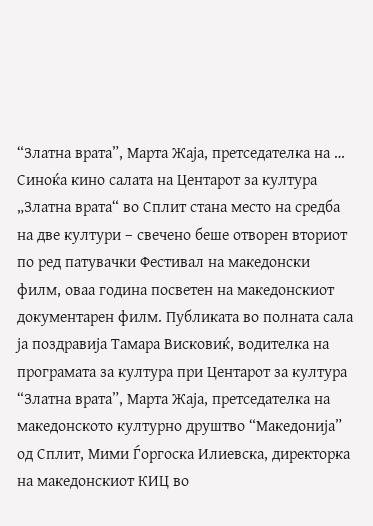“Златна врата”, Марта Жаја, претседателка на … Синоќа кино салата на Центарот за култура „Златна врата“ во Сплит стана место на средба на две култури – свечено беше отворен вториот по ред патувачки Фестивал на македонски филм, оваа година посветен на македонскиот документарен филм. Публиката во полната сала ја поздравија Тамара Висковиќ, водителка на програмата за култура при Центарот за култура “Златна врата”, Марта Жаја, претседателка на македонското културно друштво “Македонија” од Сплит, Мими Ѓоргоска Илиевска, директорка на македонскиот КИЦ во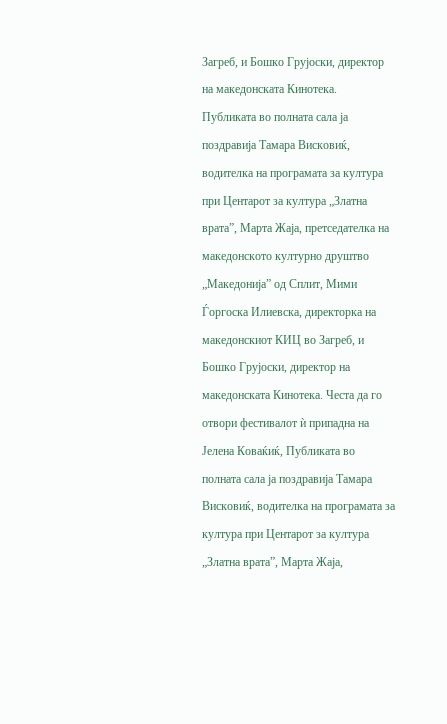Загреб, и Бошко Грујоски, директор на македонската Кинотека.
Публиката во полната сала ја поздравија Тамара Висковиќ, водителка на програмата за култура при Центарот за култура „Златна врата”, Марта Жаја, претседателка на македонското културно друштво „Македонија” од Сплит, Мими Ѓоргоска Илиевска, директорка на македонскиот КИЦ во Загреб, и Бошко Грујоски, директор на македонската Кинотека. Честа да го отвори фестивалот ѝ припадна на Јелена Коваќиќ, Публиката во полната сала ја поздравија Тамара Висковиќ, водителка на програмата за култура при Центарот за култура „Златна врата”, Марта Жаја,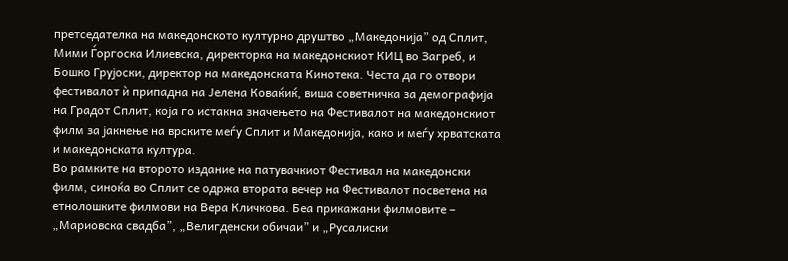претседателка на македонското културно друштво „Македонија” од Сплит, Мими Ѓоргоска Илиевска, директорка на македонскиот КИЦ во Загреб, и Бошко Грујоски, директор на македонската Кинотека. Честа да го отвори фестивалот ѝ припадна на Јелена Коваќиќ, виша советничка за демографија на Градот Сплит, која го истакна значењето на Фестивалот на македонскиот филм за јакнење на врските меѓу Сплит и Македонија, како и меѓу хрватската и македонската култура.
Во рамките на второто издание на патувачкиот Фестивал на македонски филм, синоќа во Сплит се одржа втората вечер на Фестивалот посветена на етнолошките филмови на Вера Кличкова. Беа прикажани филмовите – „Мариовска свадба”, „Велигденски обичаи” и „Русалиски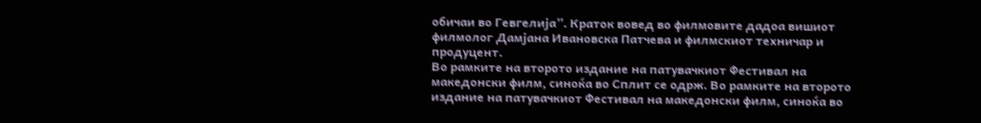обичаи во Гевгелија”. Краток вовед во филмовите дадоа вишиот филмолог Дамјана Ивановска Патчева и филмскиот техничар и продуцент.
Во рамките на второто издание на патувачкиот Фестивал на македонски филм, синоќа во Сплит се одрж. Во рамките на второто издание на патувачкиот Фестивал на македонски филм, синоќа во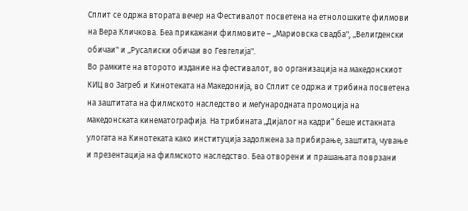Сплит се одржа втората вечер на Фестивалот посветена на етнолошките филмови на Вера Кличкова. Беа прикажани филмовите – „Мариовска свадба", „Велигденски обичаи" и „Русалиски обичаи во Гевгелија".
Во рамките на второто издание на фестивалот, во организација на македонскиот КИЦ во Загреб и Кинотеката на Македонија, во Сплит се одржа и трибина посветена на заштитата на филмското наследство и меѓународната промоција на македонската кинематографија. На трибината „Дијалог на кадри“ беше истакната улогата на Кинотеката како институција задолжена за прибирање, заштита, чување и презентација на филмското наследство. Беа отворени и прашањата поврзани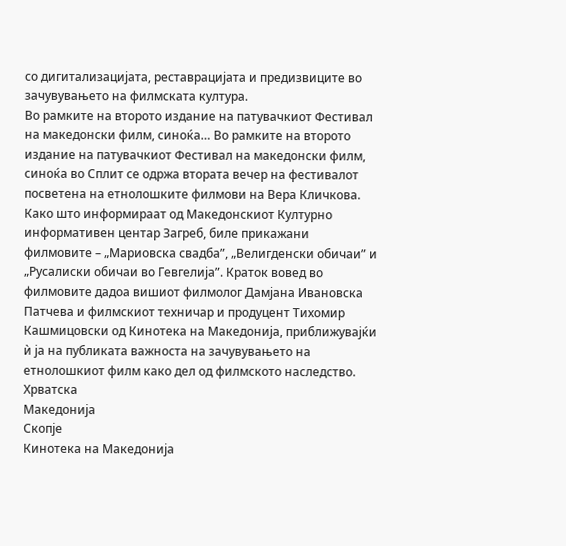со дигитализацијата, реставрацијата и предизвиците во зачувувањето на филмската култура.
Во рамките на второто издание на патувачкиот Фестивал на македонски филм, синоќа… Во рамките на второто издание на патувачкиот Фестивал на македонски филм, синоќа во Сплит се одржа втората вечер на фестивалот посветена на етнолошките филмови на Вера Кличкова. Како што информираат од Македонскиот Културно информативен центар Загреб, биле прикажани филмовите – „Мариовска свадба”, „Велигденски обичаи” и „Русалиски обичаи во Гевгелија”. Краток вовед во филмовите дадоа вишиот филмолог Дамјана Ивановска Патчева и филмскиот техничар и продуцент Тихомир Кашмицовски од Кинотека на Македонија, приближувајќи ѝ ја на публиката важноста на зачувувањето на етнолошкиот филм како дел од филмското наследство.
Хрватска
Македонија
Скопје
Кинотека на Македонија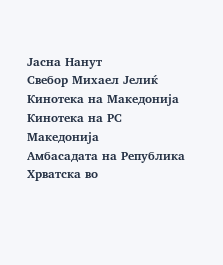Јасна Нанут
Свебор Михаел Јелиќ
Кинотека на Македонија
Кинотека на РС Македонија
Амбасадата на Република Хрватска во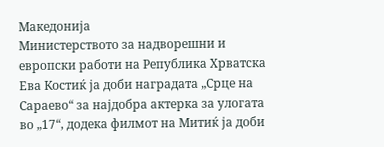Македонија
Министерството за надворешни и европски работи на Република Хрватска
Ева Костиќ ја доби наградата „Срце на Сараево“ за најдобра актерка за улогата во „17“, додека филмот на Митиќ ја доби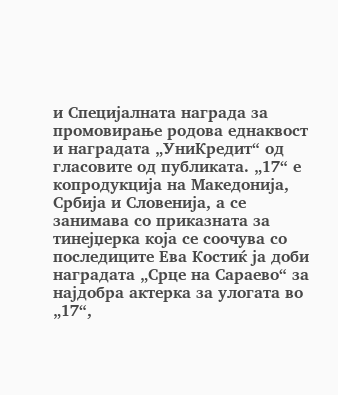и Специјалната награда за промовирање родова еднаквост и наградата „УниКредит“ од гласовите од публиката. „17“ е копродукција на Македонија, Србија и Словенија, а се занимава со приказната за тинејџерка која се соочува со последиците Ева Костиќ ја доби наградата „Срце на Сараево“ за најдобра актерка за улогата во „17“,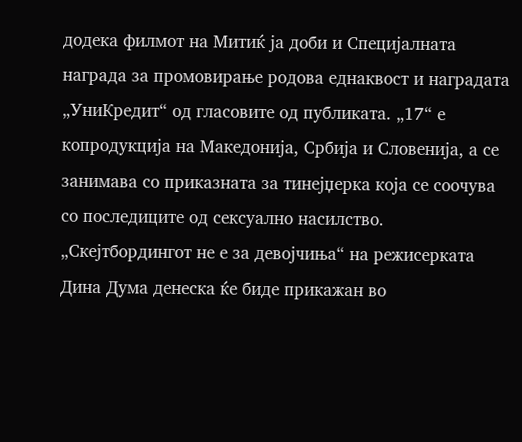додека филмот на Митиќ ја доби и Специјалната награда за промовирање родова еднаквост и наградата „УниКредит“ од гласовите од публиката. „17“ е копродукција на Македонија, Србија и Словенија, а се занимава со приказната за тинејџерка која се соочува со последиците од сексуално насилство.
„Скејтбордингот не е за девојчиња“ на режисерката Дина Дума денеска ќе биде прикажан во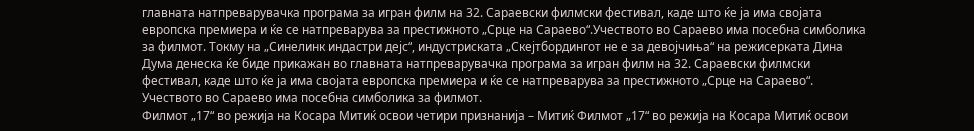главната натпреварувачка програма за игран филм на 32. Сараевски филмски фестивал, каде што ќе ја има својата европска премиера и ќе се натпреварува за престижното „Срце на Сараево“.Учеството во Сараево има посебна симболика за филмот. Токму на „Синелинк индастри дејс“, индустриската „Скејтбордингот не е за девојчиња“ на режисерката Дина Дума денеска ќе биде прикажан во главната натпреварувачка програма за игран филм на 32. Сараевски филмски фестивал, каде што ќе ја има својата европска премиера и ќе се натпреварува за престижното „Срце на Сараево“. Учеството во Сараево има посебна симболика за филмот.
Филмот „17“ во режија на Косара Митиќ освои четири признанија – Митиќ Филмот „17“ во режија на Косара Митиќ освои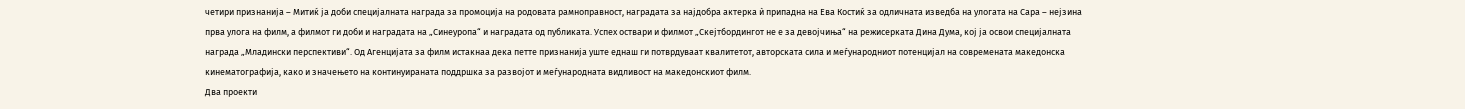четири признанија – Митиќ ја доби специјалната награда за промоција на родовата рамноправност, наградата за најдобра актерка ѝ припадна на Ева Костиќ за одличната изведба на улогата на Сара – нејзина прва улога на филм, а филмот ги доби и наградата на „Синеуропа“ и наградата од публиката. Успех оствари и филмот „Скејтбордингот не е за девојчиња“ на режисерката Дина Дума, кој ја освои специјалната награда „Младински перспективи“. Од Агенцијата за филм истакнаа дека петте признанија уште еднаш ги потврдуваат квалитетот, авторската сила и меѓународниот потенцијал на современата македонска кинематографија, како и значењето на континуираната поддршка за развојот и меѓународната видливост на македонскиот филм.
Два проекти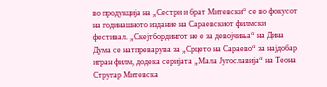во продукција на „Сестри и брат Митевски“ се во фокусот на годинашното издание на Сараевскиот филмски фестивал. „Скејтбордингот не е за девојчиња“ на Дина Дума се натпреварува за „Срцето на Сараево“ за најдобар игран филм, додека серијата „Мала Југославија“ на Теона Стругар Митевска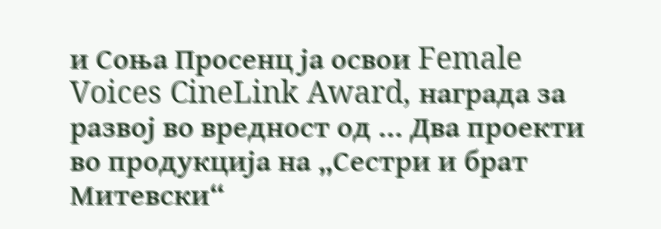и Соња Просенц ја освои Female Voices CineLink Award, награда за развој во вредност од … Два проекти во продукција на „Сестри и брат Митевски“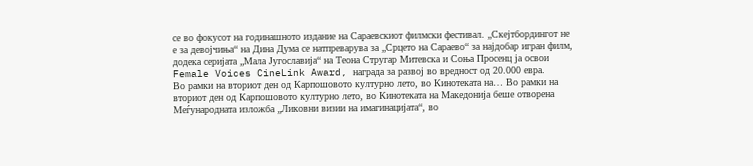се во фокусот на годинашното издание на Сараевскиот филмски фестивал. „Скејтбордингот не е за девојчиња“ на Дина Дума се натпреварува за „Срцето на Сараево“ за најдобар игран филм, додека серијата „Мала Југославија“ на Теона Стругар Митевска и Соња Просенц ја освои Female Voices CineLink Award, награда за развој во вредност од 20.000 евра.
Во рамки на вториот ден од Карпошовото културно лето, во Кинотеката на… Во рамки на вториот ден од Карпошовото културно лето, во Кинотеката на Македонија беше отворена Меѓународната изложба „Ликовни визии на имагинацијата“, во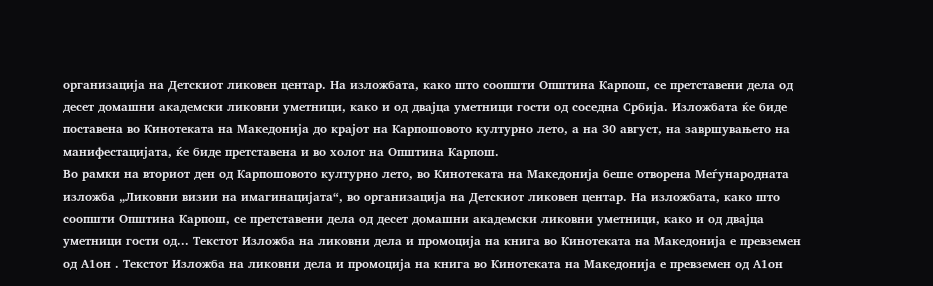организација на Детскиот ликовен центар. На изложбата, како што соопшти Општина Карпош, се претставени дела од десет домашни академски ликовни уметници, како и од двајца уметници гости од соседна Србија. Изложбата ќе биде поставена во Кинотеката на Македонија до крајот на Карпошовото културно лето, а на 30 август, на завршувањето на манифестацијата, ќе биде претставена и во холот на Општина Карпош.
Во рамки на вториот ден од Карпошовото културно лето, во Кинотеката на Македонија беше отворена Меѓународната изложба „Ликовни визии на имагинацијата“, во организација на Детскиот ликовен центар. На изложбата, како што соопшти Општина Карпош, се претставени дела од десет домашни академски ликовни уметници, како и од двајца уметници гости од... Текстот Изложба на ликовни дела и промоција на книга во Кинотеката на Македонија е превземен од А1он . Текстот Изложба на ликовни дела и промоција на книга во Кинотеката на Македонија е превземен од А1он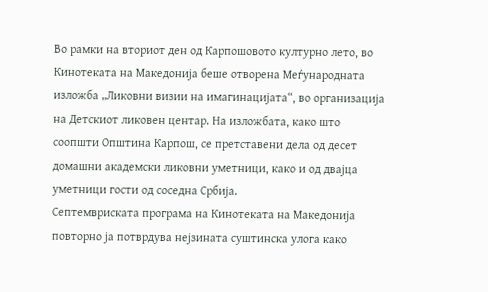Во рамки на вториот ден од Карпошовото културно лето, во Кинотеката на Македонија беше отворена Меѓународната изложба „Ликовни визии на имагинацијата“, во организација на Детскиот ликовен центар. На изложбата, како што соопшти Општина Карпош, се претставени дела од десет домашни академски ликовни уметници, како и од двајца уметници гости од соседна Србија.
Септемвриската програма на Кинотеката на Македонија повторно ја потврдува нејзината суштинска улога како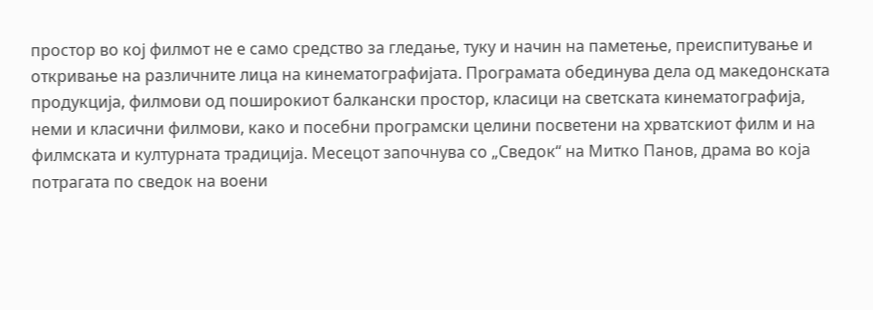простор во кој филмот не е само средство за гледање, туку и начин на паметење, преиспитување и откривање на различните лица на кинематографијата. Програмата обединува дела од македонската продукција, филмови од поширокиот балкански простор, класици на светската кинематографија, неми и класични филмови, како и посебни програмски целини посветени на хрватскиот филм и на филмската и културната традиција. Месецот започнува со „Сведок“ на Митко Панов, драма во која потрагата по сведок на воени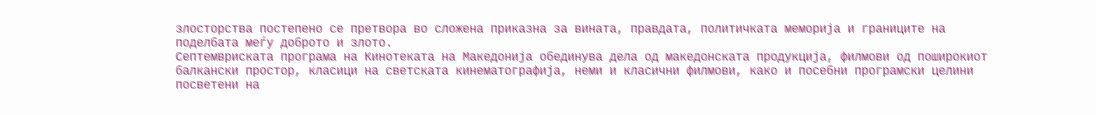злосторства постепено се претвора во сложена приказна за вината, правдата, политичката меморија и границите на поделбата меѓу доброто и злото.
Септемвриската програма на Кинотеката на Македонија обединува дела од македонската продукција, филмови од поширокиот балкански простор, класици на светската кинематографија, неми и класични филмови, како и посебни програмски целини посветени на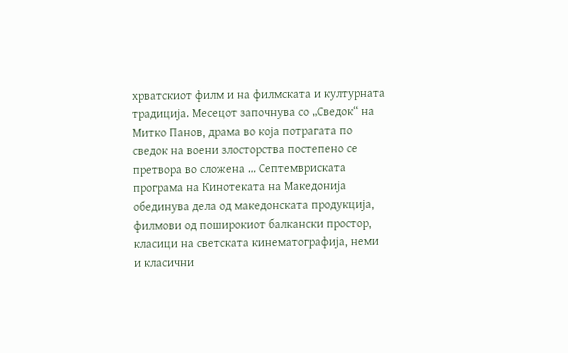хрватскиот филм и на филмската и културната традиција. Месецот започнува со „Сведок“ на Митко Панов, драма во која потрагата по сведок на воени злосторства постепено се претвора во сложена … Септемвриската програма на Кинотеката на Македонија обединува дела од македонската продукција, филмови од поширокиот балкански простор, класици на светската кинематографија, неми и класични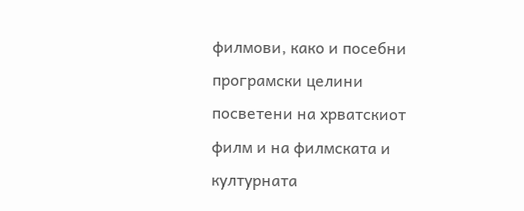филмови, како и посебни програмски целини посветени на хрватскиот филм и на филмската и културната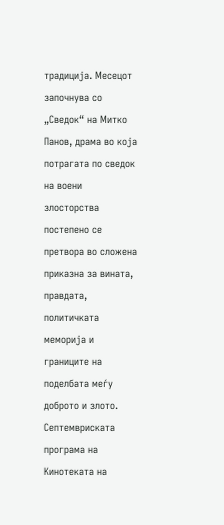традиција. Месецот започнува со „Сведок“ на Митко Панов, драма во која потрагата по сведок на воени злосторства постепено се претвора во сложена приказна за вината, правдата, политичката меморија и границите на поделбата меѓу доброто и злото.
Септемвриската програма на Кинотеката на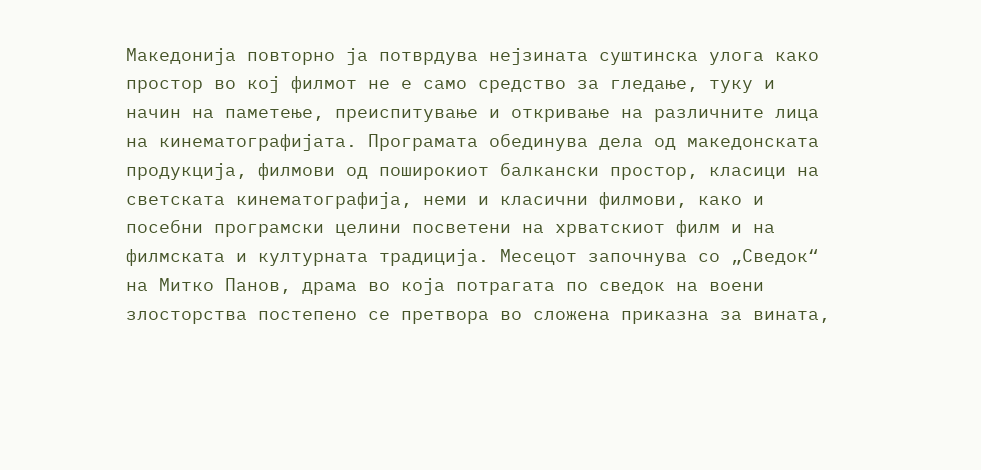Македонија повторно ја потврдува нејзината суштинска улога како простор во кој филмот не е само средство за гледање, туку и начин на паметење, преиспитување и откривање на различните лица на кинематографијата. Програмата обединува дела од македонската продукција, филмови од поширокиот балкански простор, класици на светската кинематографија, неми и класични филмови, како и посебни програмски целини посветени на хрватскиот филм и на филмската и културната традиција. Месецот започнува со „Сведок“ на Митко Панов, драма во која потрагата по сведок на воени злосторства постепено се претвора во сложена приказна за вината,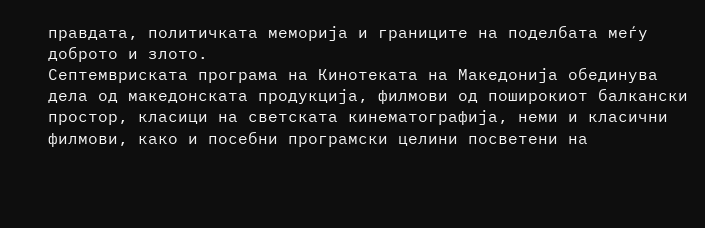правдата, политичката меморија и границите на поделбата меѓу доброто и злото.
Септемвриската програма на Кинотеката на Македонија обединува дела од македонската продукција, филмови од поширокиот балкански простор, класици на светската кинематографија, неми и класични филмови, како и посебни програмски целини посветени на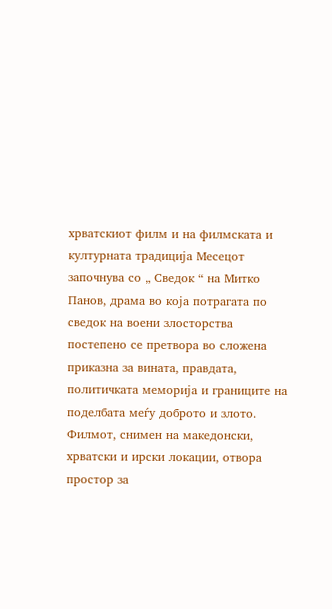хрватскиот филм и на филмската и културната традиција Месецот започнува со „ Сведок “ на Митко Панов, драма во која потрагата по сведок на воени злосторства постепено се претвора во сложена приказна за вината, правдата, политичката меморија и границите на поделбата меѓу доброто и злото. Филмот, снимен на македонски, хрватски и ирски локации, отвора простор за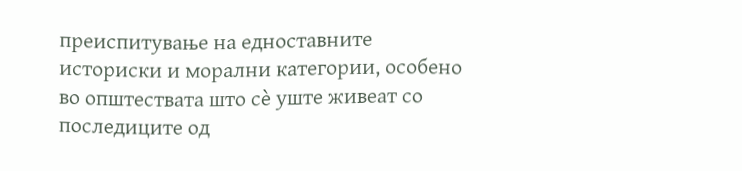преиспитување на едноставните историски и морални категории, особено во општествата што сè уште живеат со последиците од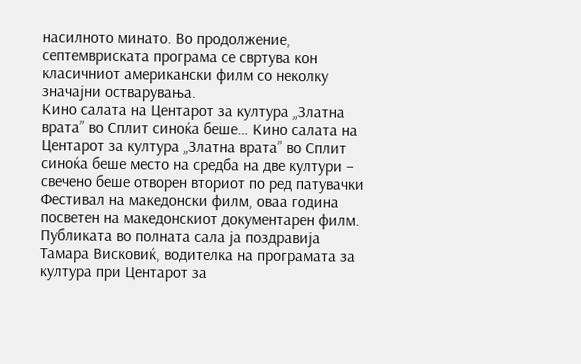насилното минато. Во продолжение, септемвриската програма се свртува кон класичниот американски филм со неколку значајни остварувања.
Кино салата на Центарот за култура „Златна врата” во Сплит синоќа беше… Кино салата на Центарот за култура „Златна врата” во Сплит синоќа беше место на средба на две култури – свечено беше отворен вториот по ред патувачки Фестивал на македонски филм, оваа година посветен на македонскиот документарен филм. Публиката во полната сала ја поздравија Тамара Висковиќ, водителка на програмата за култура при Центарот за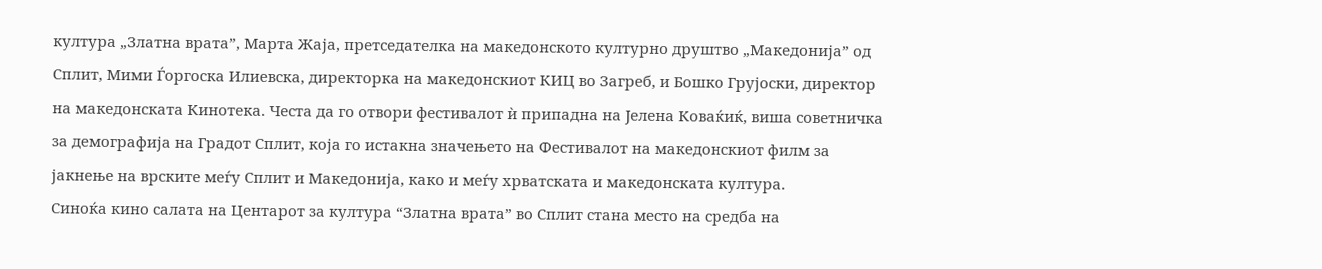култура „Златна врата”, Марта Жаја, претседателка на македонското културно друштво „Македонија” од Сплит, Мими Ѓоргоска Илиевска, директорка на македонскиот КИЦ во Загреб, и Бошко Грујоски, директор на македонската Кинотека. Честа да го отвори фестивалот ѝ припадна на Јелена Коваќиќ, виша советничка за демографија на Градот Сплит, која го истакна значењето на Фестивалот на македонскиот филм за јакнење на врските меѓу Сплит и Македонија, како и меѓу хрватската и македонската култура.
Синоќа кино салата на Центарот за култура “Златна врата” во Сплит стана место на средба на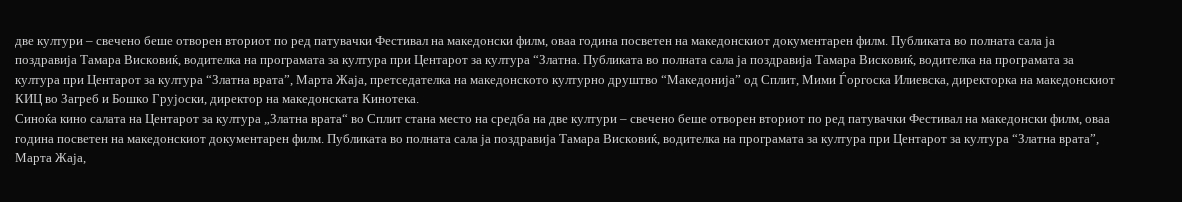две култури – свечено беше отворен вториот по ред патувачки Фестивал на македонски филм, оваа година посветен на македонскиот документарен филм. Публиката во полната сала ја поздравија Тамара Висковиќ, водителка на програмата за култура при Центарот за култура “Златна. Публиката во полната сала ја поздравија Тамара Висковиќ, водителка на програмата за култура при Центарот за култура “Златна врата”, Марта Жаја, претседателка на македонското културно друштво “Македонија” од Сплит, Мими Ѓоргоска Илиевска, директорка на македонскиот КИЦ во Загреб и Бошко Грујоски, директор на македонската Кинотека.
Синоќа кино салата на Центарот за култура „Златна врата“ во Сплит стана место на средба на две култури – свечено беше отворен вториот по ред патувачки Фестивал на македонски филм, оваа година посветен на македонскиот документарен филм. Публиката во полната сала ја поздравија Тамара Висковиќ, водителка на програмата за култура при Центарот за култура “Златна врата”, Марта Жаја,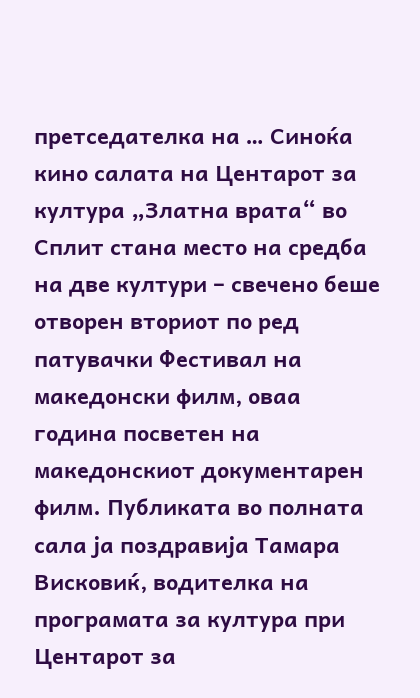претседателка на … Синоќа кино салата на Центарот за култура „Златна врата“ во Сплит стана место на средба на две култури – свечено беше отворен вториот по ред патувачки Фестивал на македонски филм, оваа година посветен на македонскиот документарен филм. Публиката во полната сала ја поздравија Тамара Висковиќ, водителка на програмата за култура при Центарот за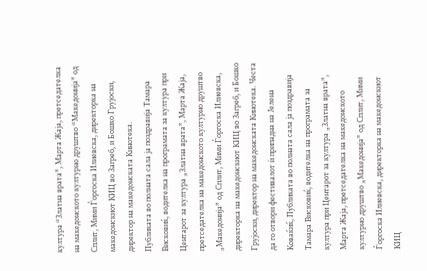култура “Златна врата”, Марта Жаја, претседателка на македонското културно друштво “Македонија” од Сплит, Мими Ѓоргоска Илиевска, директорка на македонскиот КИЦ во Загреб, и Бошко Грујоски, директор на македонската Кинотека.
Публиката во полната сала ја поздравија Тамара Висковиќ, водителка на програмата за култура при Центарот за култура „Златна врата”, Марта Жаја, претседателка на македонското културно друштво „Македонија” од Сплит, Мими Ѓоргоска Илиевска, директорка на македонскиот КИЦ во Загреб, и Бошко Грујоски, директор на македонската Кинотека. Честа да го отвори фестивалот ѝ припадна на Јелена Коваќиќ, Публиката во полната сала ја поздравија Тамара Висковиќ, водителка на програмата за култура при Центарот за култура „Златна врата”, Марта Жаја, претседателка на македонското културно друштво „Македонија” од Сплит, Мими Ѓоргоска Илиевска, директорка на македонскиот КИЦ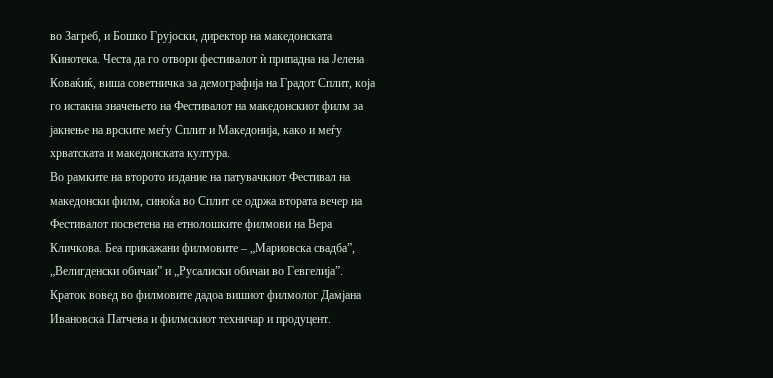во Загреб, и Бошко Грујоски, директор на македонската Кинотека. Честа да го отвори фестивалот ѝ припадна на Јелена Коваќиќ, виша советничка за демографија на Градот Сплит, која го истакна значењето на Фестивалот на македонскиот филм за јакнење на врските меѓу Сплит и Македонија, како и меѓу хрватската и македонската култура.
Во рамките на второто издание на патувачкиот Фестивал на македонски филм, синоќа во Сплит се одржа втората вечер на Фестивалот посветена на етнолошките филмови на Вера Кличкова. Беа прикажани филмовите – „Мариовска свадба”, „Велигденски обичаи” и „Русалиски обичаи во Гевгелија”. Краток вовед во филмовите дадоа вишиот филмолог Дамјана Ивановска Патчева и филмскиот техничар и продуцент.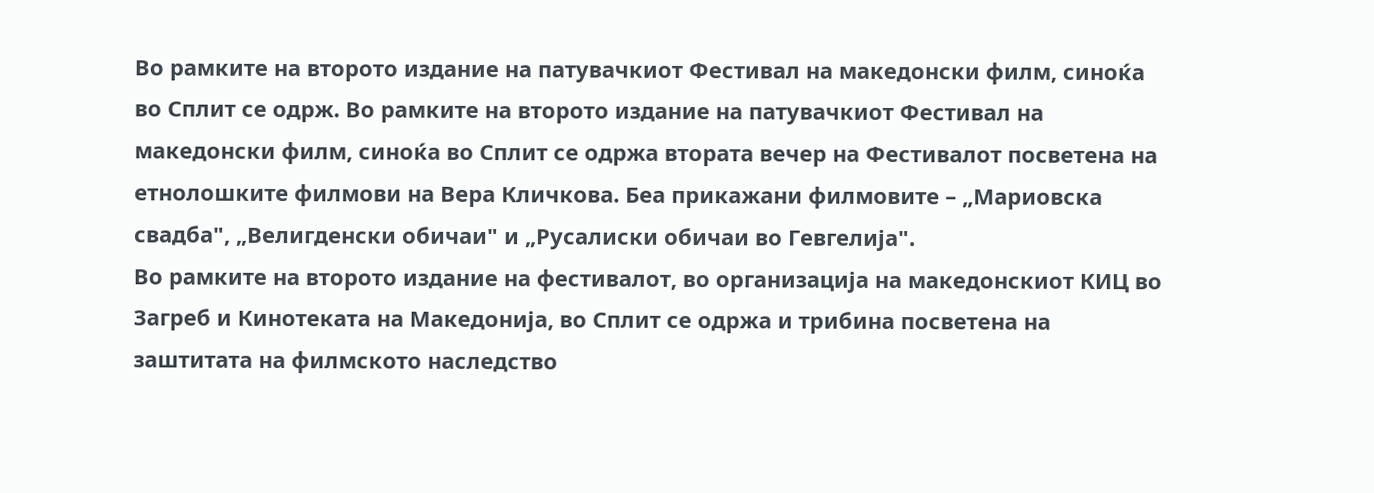Во рамките на второто издание на патувачкиот Фестивал на македонски филм, синоќа во Сплит се одрж. Во рамките на второто издание на патувачкиот Фестивал на македонски филм, синоќа во Сплит се одржа втората вечер на Фестивалот посветена на етнолошките филмови на Вера Кличкова. Беа прикажани филмовите – „Мариовска свадба", „Велигденски обичаи" и „Русалиски обичаи во Гевгелија".
Во рамките на второто издание на фестивалот, во организација на македонскиот КИЦ во Загреб и Кинотеката на Македонија, во Сплит се одржа и трибина посветена на заштитата на филмското наследство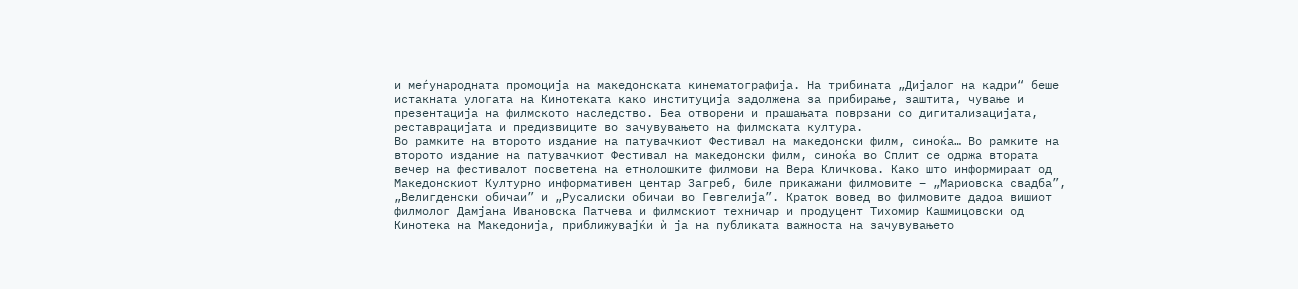и меѓународната промоција на македонската кинематографија. На трибината „Дијалог на кадри“ беше истакната улогата на Кинотеката како институција задолжена за прибирање, заштита, чување и презентација на филмското наследство. Беа отворени и прашањата поврзани со дигитализацијата, реставрацијата и предизвиците во зачувувањето на филмската култура.
Во рамките на второто издание на патувачкиот Фестивал на македонски филм, синоќа… Во рамките на второто издание на патувачкиот Фестивал на македонски филм, синоќа во Сплит се одржа втората вечер на фестивалот посветена на етнолошките филмови на Вера Кличкова. Како што информираат од Македонскиот Културно информативен центар Загреб, биле прикажани филмовите – „Мариовска свадба”, „Велигденски обичаи” и „Русалиски обичаи во Гевгелија”. Краток вовед во филмовите дадоа вишиот филмолог Дамјана Ивановска Патчева и филмскиот техничар и продуцент Тихомир Кашмицовски од Кинотека на Македонија, приближувајќи ѝ ја на публиката важноста на зачувувањето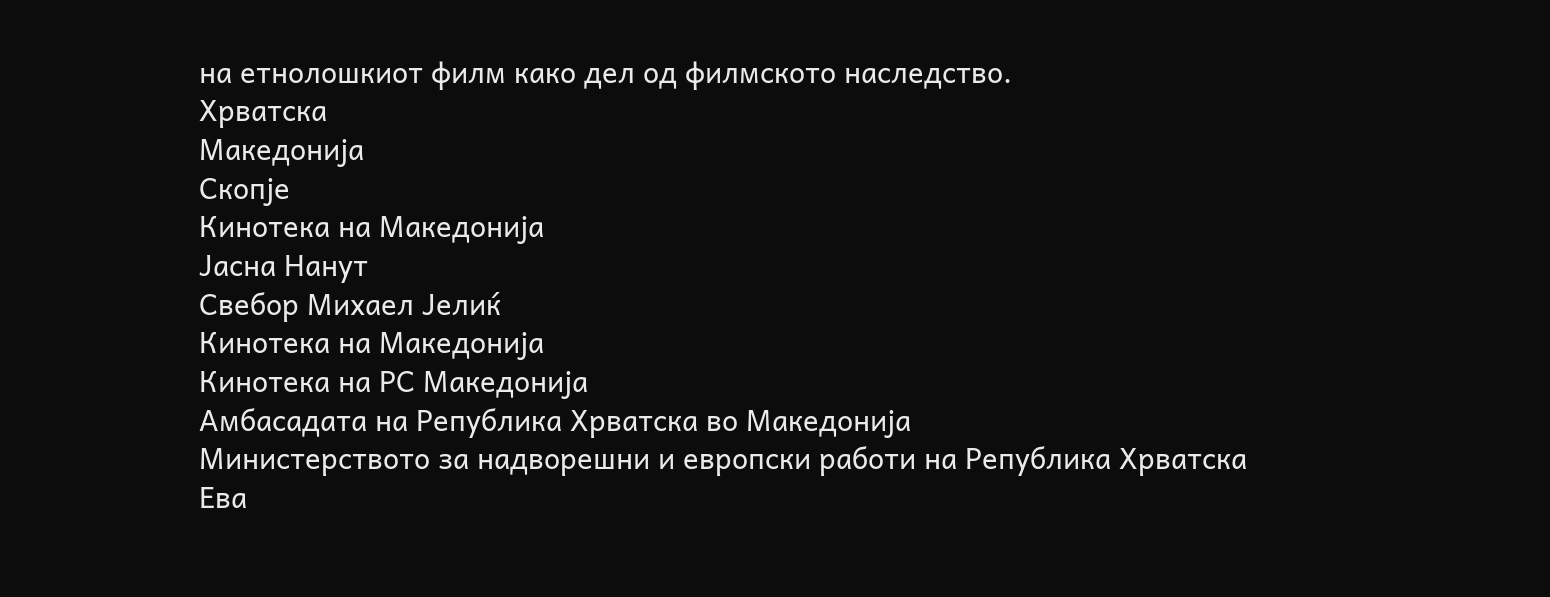на етнолошкиот филм како дел од филмското наследство.
Хрватска
Македонија
Скопје
Кинотека на Македонија
Јасна Нанут
Свебор Михаел Јелиќ
Кинотека на Македонија
Кинотека на РС Македонија
Амбасадата на Република Хрватска во Македонија
Министерството за надворешни и европски работи на Република Хрватска
Ева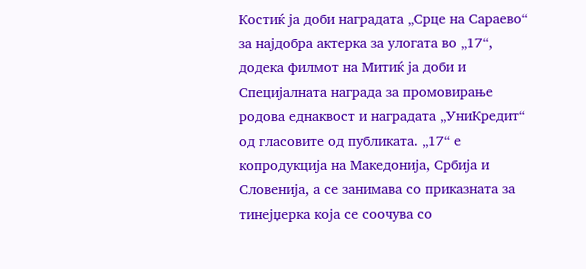Костиќ ја доби наградата „Срце на Сараево“ за најдобра актерка за улогата во „17“, додека филмот на Митиќ ја доби и Специјалната награда за промовирање родова еднаквост и наградата „УниКредит“ од гласовите од публиката. „17“ е копродукција на Македонија, Србија и Словенија, а се занимава со приказната за тинејџерка која се соочува со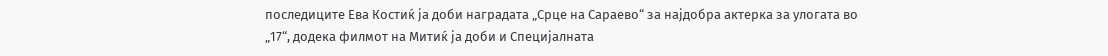последиците Ева Костиќ ја доби наградата „Срце на Сараево“ за најдобра актерка за улогата во „17“, додека филмот на Митиќ ја доби и Специјалната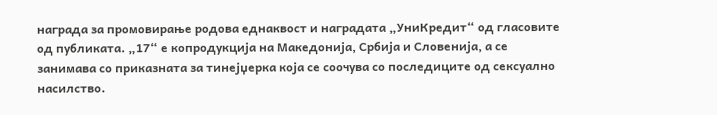награда за промовирање родова еднаквост и наградата „УниКредит“ од гласовите од публиката. „17“ е копродукција на Македонија, Србија и Словенија, а се занимава со приказната за тинејџерка која се соочува со последиците од сексуално насилство.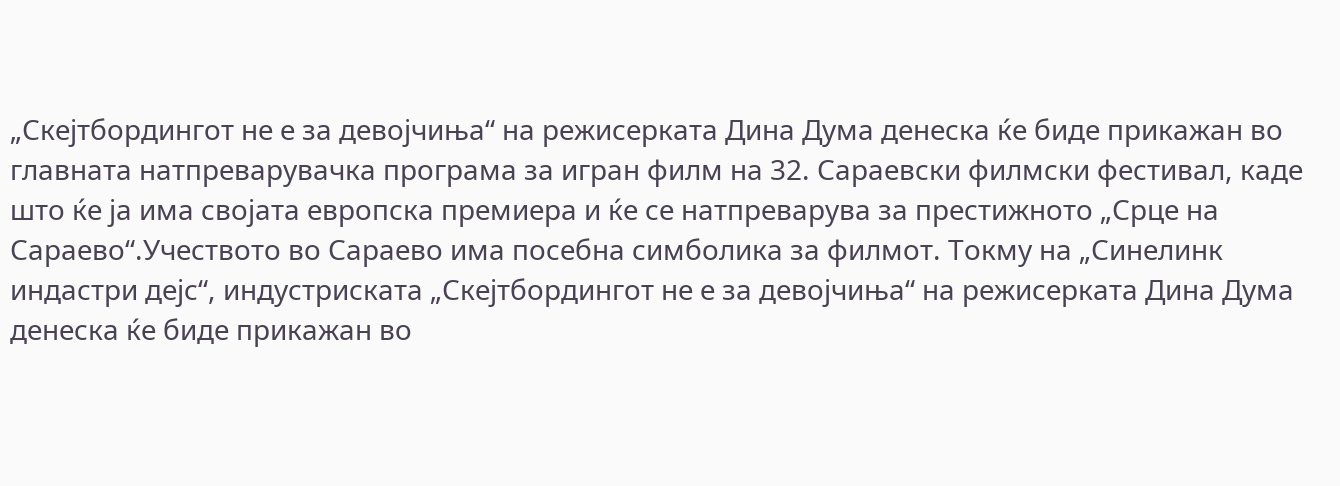„Скејтбордингот не е за девојчиња“ на режисерката Дина Дума денеска ќе биде прикажан во главната натпреварувачка програма за игран филм на 32. Сараевски филмски фестивал, каде што ќе ја има својата европска премиера и ќе се натпреварува за престижното „Срце на Сараево“.Учеството во Сараево има посебна симболика за филмот. Токму на „Синелинк индастри дејс“, индустриската „Скејтбордингот не е за девојчиња“ на режисерката Дина Дума денеска ќе биде прикажан во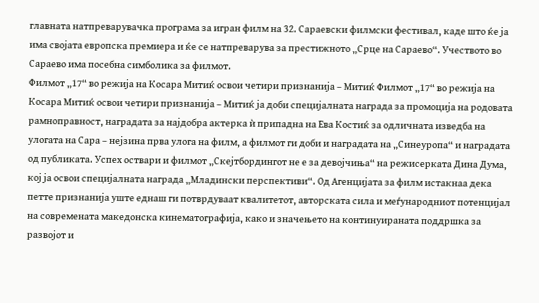главната натпреварувачка програма за игран филм на 32. Сараевски филмски фестивал, каде што ќе ја има својата европска премиера и ќе се натпреварува за престижното „Срце на Сараево“. Учеството во Сараево има посебна симболика за филмот.
Филмот „17“ во режија на Косара Митиќ освои четири признанија – Митиќ Филмот „17“ во режија на Косара Митиќ освои четири признанија – Митиќ ја доби специјалната награда за промоција на родовата рамноправност, наградата за најдобра актерка ѝ припадна на Ева Костиќ за одличната изведба на улогата на Сара – нејзина прва улога на филм, а филмот ги доби и наградата на „Синеуропа“ и наградата од публиката. Успех оствари и филмот „Скејтбордингот не е за девојчиња“ на режисерката Дина Дума, кој ја освои специјалната награда „Младински перспективи“. Од Агенцијата за филм истакнаа дека петте признанија уште еднаш ги потврдуваат квалитетот, авторската сила и меѓународниот потенцијал на современата македонска кинематографија, како и значењето на континуираната поддршка за развојот и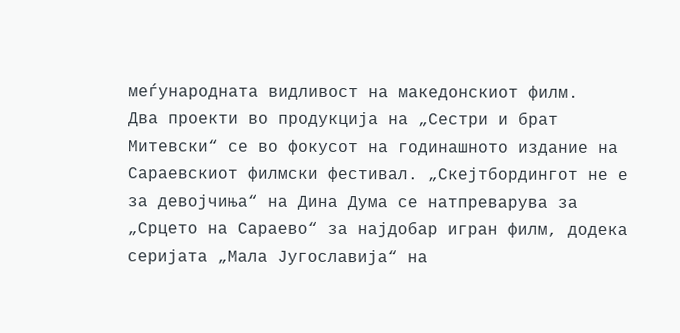меѓународната видливост на македонскиот филм.
Два проекти во продукција на „Сестри и брат Митевски“ се во фокусот на годинашното издание на Сараевскиот филмски фестивал. „Скејтбордингот не е за девојчиња“ на Дина Дума се натпреварува за „Срцето на Сараево“ за најдобар игран филм, додека серијата „Мала Југославија“ на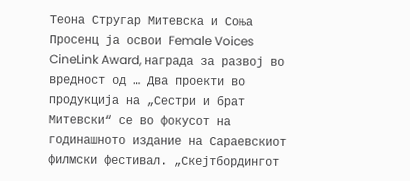Теона Стругар Митевска и Соња Просенц ја освои Female Voices CineLink Award, награда за развој во вредност од … Два проекти во продукција на „Сестри и брат Митевски“ се во фокусот на годинашното издание на Сараевскиот филмски фестивал. „Скејтбордингот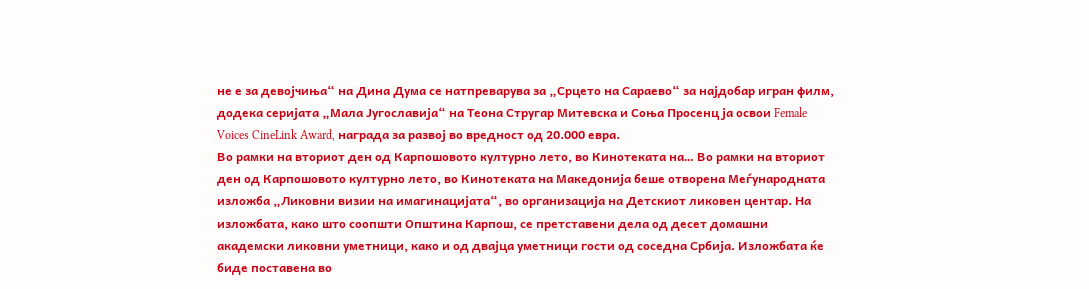не е за девојчиња“ на Дина Дума се натпреварува за „Срцето на Сараево“ за најдобар игран филм, додека серијата „Мала Југославија“ на Теона Стругар Митевска и Соња Просенц ја освои Female Voices CineLink Award, награда за развој во вредност од 20.000 евра.
Во рамки на вториот ден од Карпошовото културно лето, во Кинотеката на… Во рамки на вториот ден од Карпошовото културно лето, во Кинотеката на Македонија беше отворена Меѓународната изложба „Ликовни визии на имагинацијата“, во организација на Детскиот ликовен центар. На изложбата, како што соопшти Општина Карпош, се претставени дела од десет домашни академски ликовни уметници, како и од двајца уметници гости од соседна Србија. Изложбата ќе биде поставена во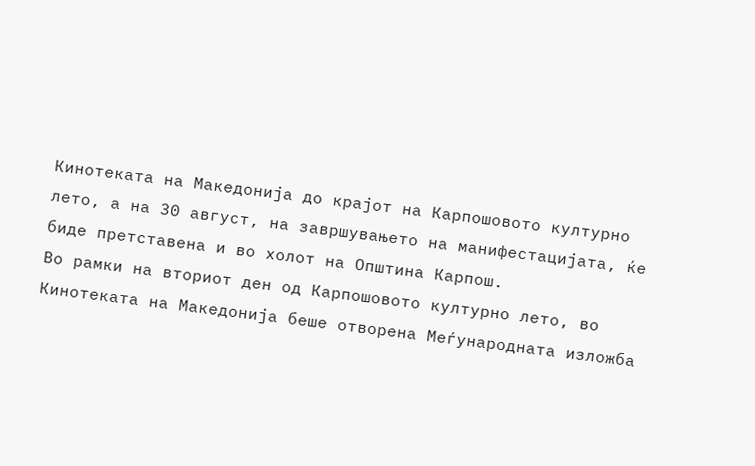Кинотеката на Македонија до крајот на Карпошовото културно лето, а на 30 август, на завршувањето на манифестацијата, ќе биде претставена и во холот на Општина Карпош.
Во рамки на вториот ден од Карпошовото културно лето, во Кинотеката на Македонија беше отворена Меѓународната изложба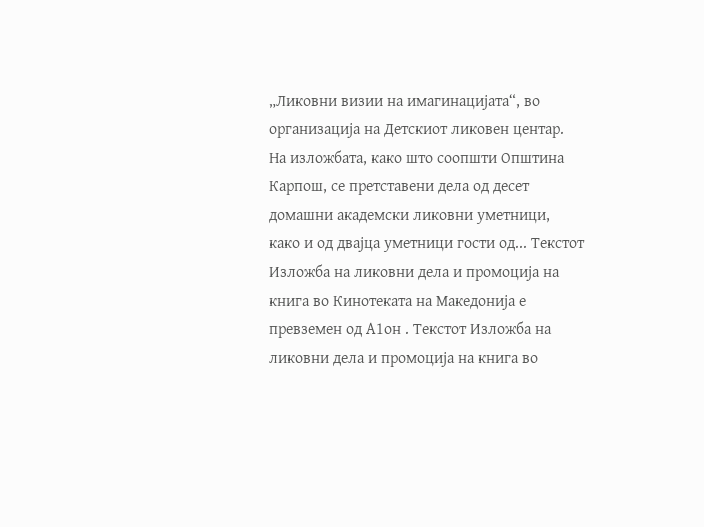„Ликовни визии на имагинацијата“, во организација на Детскиот ликовен центар. На изложбата, како што соопшти Општина Карпош, се претставени дела од десет домашни академски ликовни уметници, како и од двајца уметници гости од... Текстот Изложба на ликовни дела и промоција на книга во Кинотеката на Македонија е превземен од А1он . Текстот Изложба на ликовни дела и промоција на книга во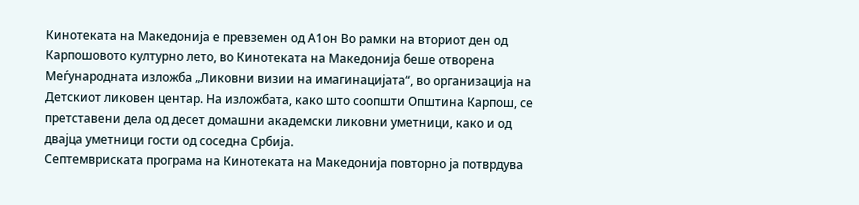Кинотеката на Македонија е превземен од А1он Во рамки на вториот ден од Карпошовото културно лето, во Кинотеката на Македонија беше отворена Меѓународната изложба „Ликовни визии на имагинацијата“, во организација на Детскиот ликовен центар. На изложбата, како што соопшти Општина Карпош, се претставени дела од десет домашни академски ликовни уметници, како и од двајца уметници гости од соседна Србија.
Септемвриската програма на Кинотеката на Македонија повторно ја потврдува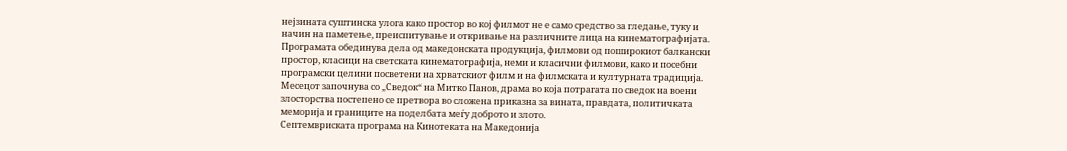нејзината суштинска улога како простор во кој филмот не е само средство за гледање, туку и начин на паметење, преиспитување и откривање на различните лица на кинематографијата. Програмата обединува дела од македонската продукција, филмови од поширокиот балкански простор, класици на светската кинематографија, неми и класични филмови, како и посебни програмски целини посветени на хрватскиот филм и на филмската и културната традиција. Месецот започнува со „Сведок“ на Митко Панов, драма во која потрагата по сведок на воени злосторства постепено се претвора во сложена приказна за вината, правдата, политичката меморија и границите на поделбата меѓу доброто и злото.
Септемвриската програма на Кинотеката на Македонија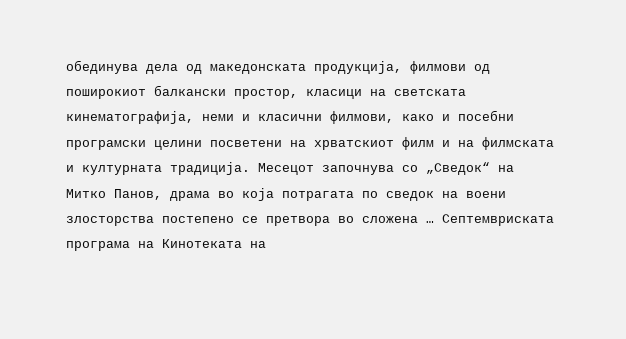обединува дела од македонската продукција, филмови од поширокиот балкански простор, класици на светската кинематографија, неми и класични филмови, како и посебни програмски целини посветени на хрватскиот филм и на филмската и културната традиција. Месецот започнува со „Сведок“ на Митко Панов, драма во која потрагата по сведок на воени злосторства постепено се претвора во сложена … Септемвриската програма на Кинотеката на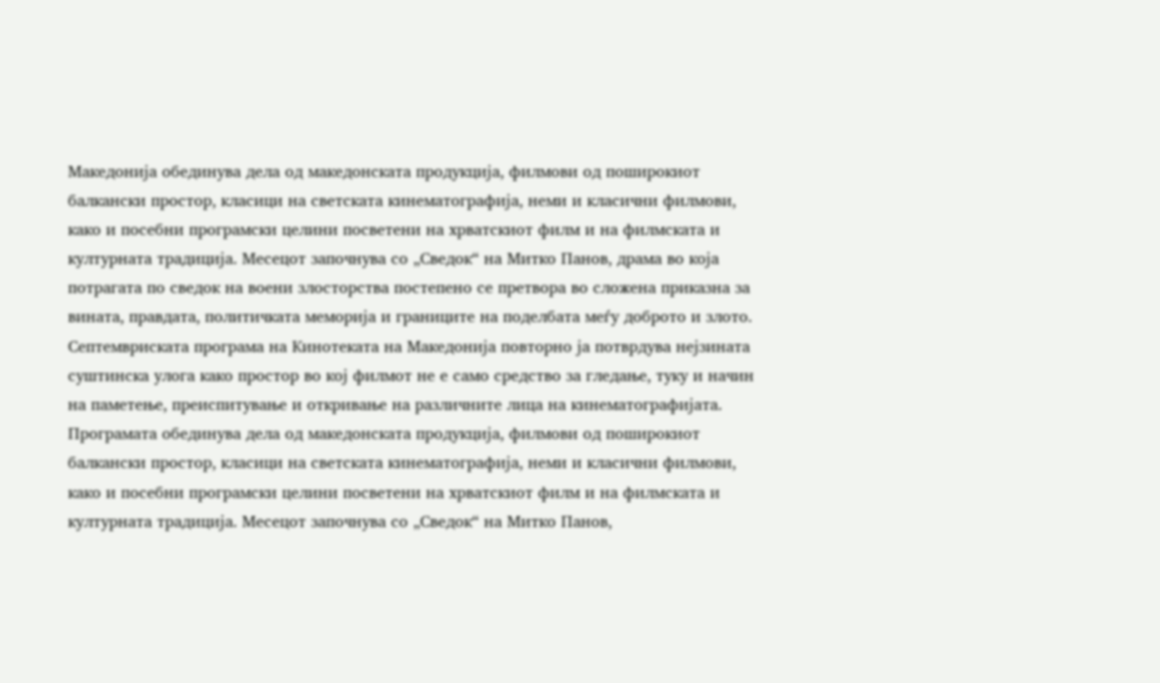Македонија обединува дела од македонската продукција, филмови од поширокиот балкански простор, класици на светската кинематографија, неми и класични филмови, како и посебни програмски целини посветени на хрватскиот филм и на филмската и културната традиција. Месецот започнува со „Сведок“ на Митко Панов, драма во која потрагата по сведок на воени злосторства постепено се претвора во сложена приказна за вината, правдата, политичката меморија и границите на поделбата меѓу доброто и злото.
Септемвриската програма на Кинотеката на Македонија повторно ја потврдува нејзината суштинска улога како простор во кој филмот не е само средство за гледање, туку и начин на паметење, преиспитување и откривање на различните лица на кинематографијата. Програмата обединува дела од македонската продукција, филмови од поширокиот балкански простор, класици на светската кинематографија, неми и класични филмови, како и посебни програмски целини посветени на хрватскиот филм и на филмската и културната традиција. Месецот започнува со „Сведок“ на Митко Панов,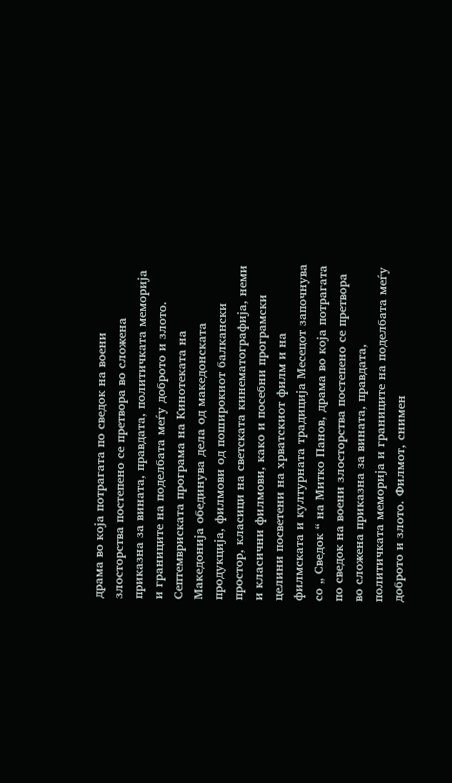драма во која потрагата по сведок на воени злосторства постепено се претвора во сложена приказна за вината, правдата, политичката меморија и границите на поделбата меѓу доброто и злото.
Септемвриската програма на Кинотеката на Македонија обединува дела од македонската продукција, филмови од поширокиот балкански простор, класици на светската кинематографија, неми и класични филмови, како и посебни програмски целини посветени на хрватскиот филм и на филмската и културната традиција Месецот започнува со „ Сведок “ на Митко Панов, драма во која потрагата по сведок на воени злосторства постепено се претвора во сложена приказна за вината, правдата, политичката меморија и границите на поделбата меѓу доброто и злото. Филмот, снимен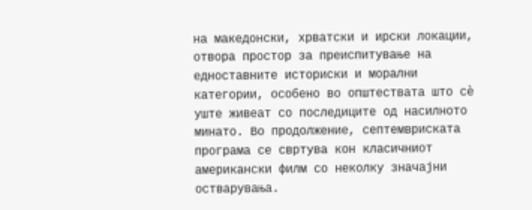на македонски, хрватски и ирски локации, отвора простор за преиспитување на едноставните историски и морални категории, особено во општествата што сè уште живеат со последиците од насилното минато. Во продолжение, септемвриската програма се свртува кон класичниот американски филм со неколку значајни остварувања.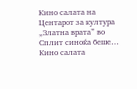Кино салата на Центарот за култура „Златна врата” во Сплит синоќа беше… Кино салата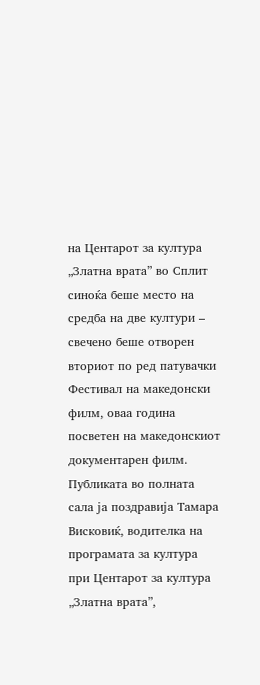на Центарот за култура „Златна врата” во Сплит синоќа беше место на средба на две култури – свечено беше отворен вториот по ред патувачки Фестивал на македонски филм, оваа година посветен на македонскиот документарен филм. Публиката во полната сала ја поздравија Тамара Висковиќ, водителка на програмата за култура при Центарот за култура „Златна врата”,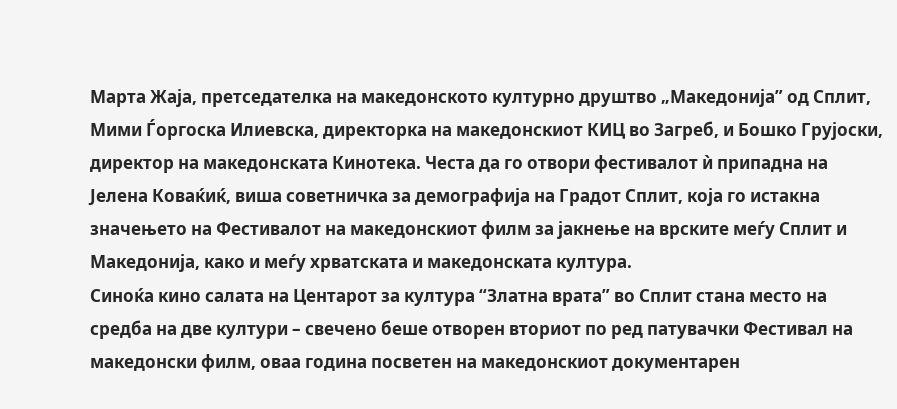Марта Жаја, претседателка на македонското културно друштво „Македонија” од Сплит, Мими Ѓоргоска Илиевска, директорка на македонскиот КИЦ во Загреб, и Бошко Грујоски, директор на македонската Кинотека. Честа да го отвори фестивалот ѝ припадна на Јелена Коваќиќ, виша советничка за демографија на Градот Сплит, која го истакна значењето на Фестивалот на македонскиот филм за јакнење на врските меѓу Сплит и Македонија, како и меѓу хрватската и македонската култура.
Синоќа кино салата на Центарот за култура “Златна врата” во Сплит стана место на средба на две култури – свечено беше отворен вториот по ред патувачки Фестивал на македонски филм, оваа година посветен на македонскиот документарен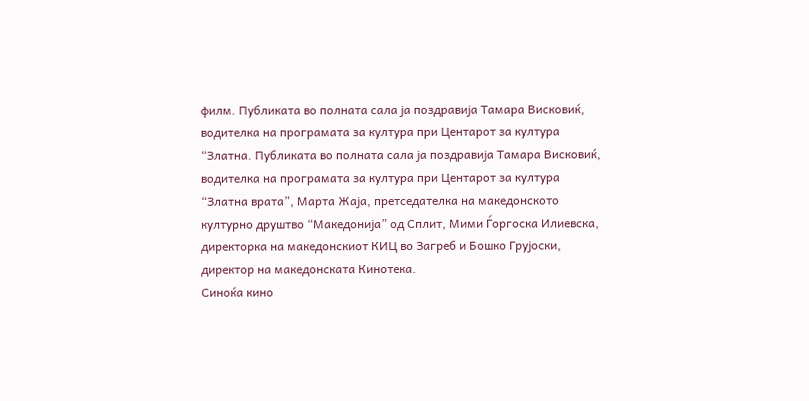филм. Публиката во полната сала ја поздравија Тамара Висковиќ, водителка на програмата за култура при Центарот за култура “Златна. Публиката во полната сала ја поздравија Тамара Висковиќ, водителка на програмата за култура при Центарот за култура “Златна врата”, Марта Жаја, претседателка на македонското културно друштво “Македонија” од Сплит, Мими Ѓоргоска Илиевска, директорка на македонскиот КИЦ во Загреб и Бошко Грујоски, директор на македонската Кинотека.
Синоќа кино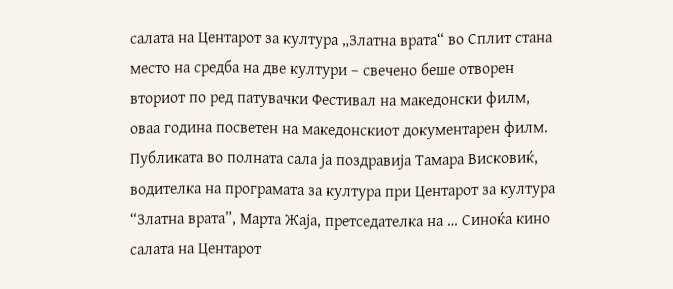салата на Центарот за култура „Златна врата“ во Сплит стана место на средба на две култури – свечено беше отворен вториот по ред патувачки Фестивал на македонски филм, оваа година посветен на македонскиот документарен филм. Публиката во полната сала ја поздравија Тамара Висковиќ, водителка на програмата за култура при Центарот за култура “Златна врата”, Марта Жаја, претседателка на … Синоќа кино салата на Центарот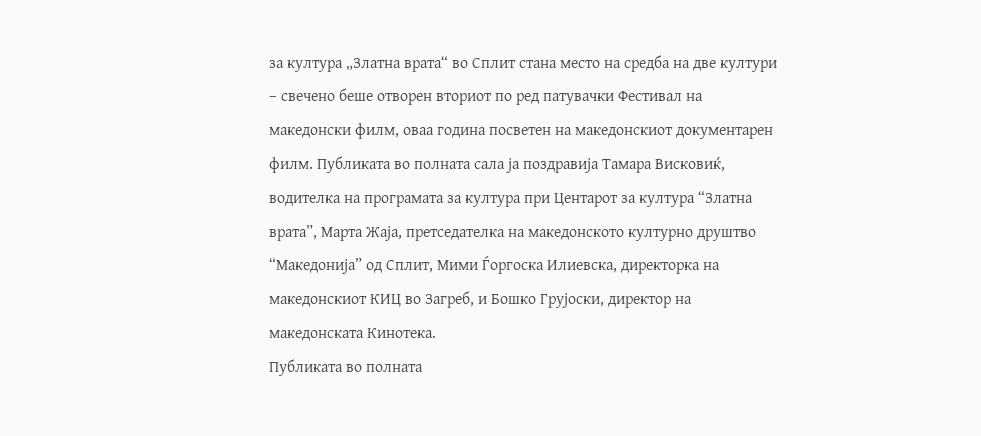за култура „Златна врата“ во Сплит стана место на средба на две култури – свечено беше отворен вториот по ред патувачки Фестивал на македонски филм, оваа година посветен на македонскиот документарен филм. Публиката во полната сала ја поздравија Тамара Висковиќ, водителка на програмата за култура при Центарот за култура “Златна врата”, Марта Жаја, претседателка на македонското културно друштво “Македонија” од Сплит, Мими Ѓоргоска Илиевска, директорка на македонскиот КИЦ во Загреб, и Бошко Грујоски, директор на македонската Кинотека.
Публиката во полната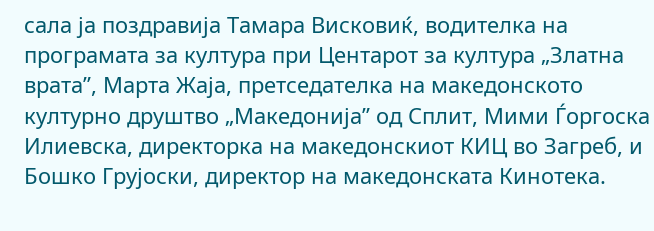сала ја поздравија Тамара Висковиќ, водителка на програмата за култура при Центарот за култура „Златна врата”, Марта Жаја, претседателка на македонското културно друштво „Македонија” од Сплит, Мими Ѓоргоска Илиевска, директорка на македонскиот КИЦ во Загреб, и Бошко Грујоски, директор на македонската Кинотека.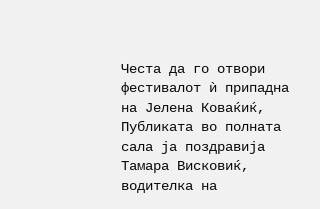Честа да го отвори фестивалот ѝ припадна на Јелена Коваќиќ, Публиката во полната сала ја поздравија Тамара Висковиќ, водителка на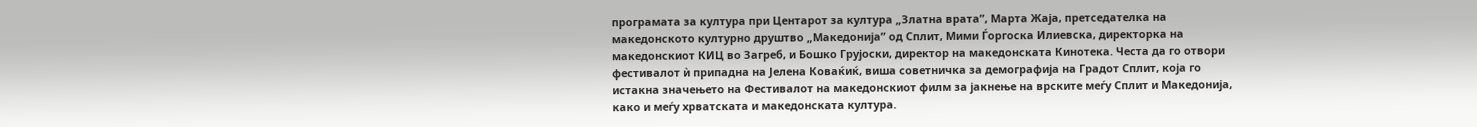програмата за култура при Центарот за култура „Златна врата”, Марта Жаја, претседателка на македонското културно друштво „Македонија” од Сплит, Мими Ѓоргоска Илиевска, директорка на македонскиот КИЦ во Загреб, и Бошко Грујоски, директор на македонската Кинотека. Честа да го отвори фестивалот ѝ припадна на Јелена Коваќиќ, виша советничка за демографија на Градот Сплит, која го истакна значењето на Фестивалот на македонскиот филм за јакнење на врските меѓу Сплит и Македонија, како и меѓу хрватската и македонската култура.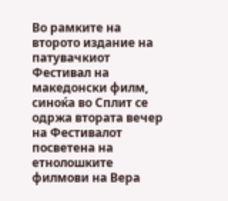Во рамките на второто издание на патувачкиот Фестивал на македонски филм, синоќа во Сплит се одржа втората вечер на Фестивалот посветена на етнолошките филмови на Вера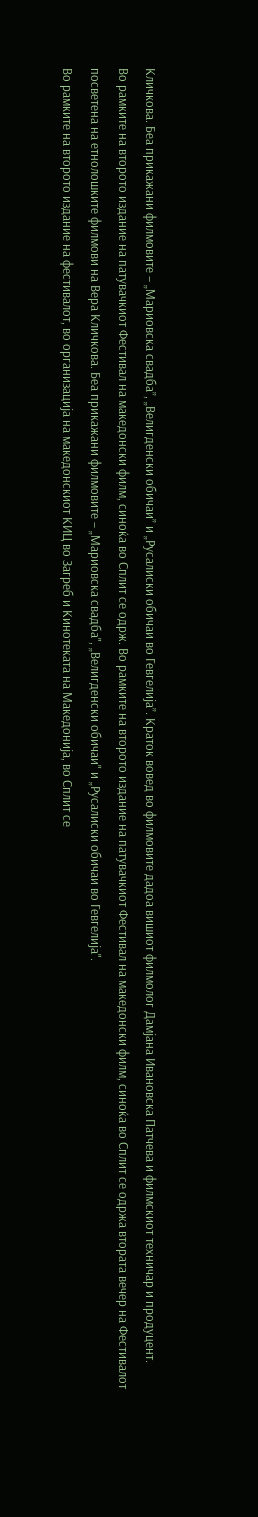Кличкова. Беа прикажани филмовите – „Мариовска свадба”, „Велигденски обичаи” и „Русалиски обичаи во Гевгелија”. Краток вовед во филмовите дадоа вишиот филмолог Дамјана Ивановска Патчева и филмскиот техничар и продуцент.
Во рамките на второто издание на патувачкиот Фестивал на македонски филм, синоќа во Сплит се одрж. Во рамките на второто издание на патувачкиот Фестивал на македонски филм, синоќа во Сплит се одржа втората вечер на Фестивалот посветена на етнолошките филмови на Вера Кличкова. Беа прикажани филмовите – „Мариовска свадба", „Велигденски обичаи" и „Русалиски обичаи во Гевгелија".
Во рамките на второто издание на фестивалот, во организација на македонскиот КИЦ во Загреб и Кинотеката на Македонија, во Сплит се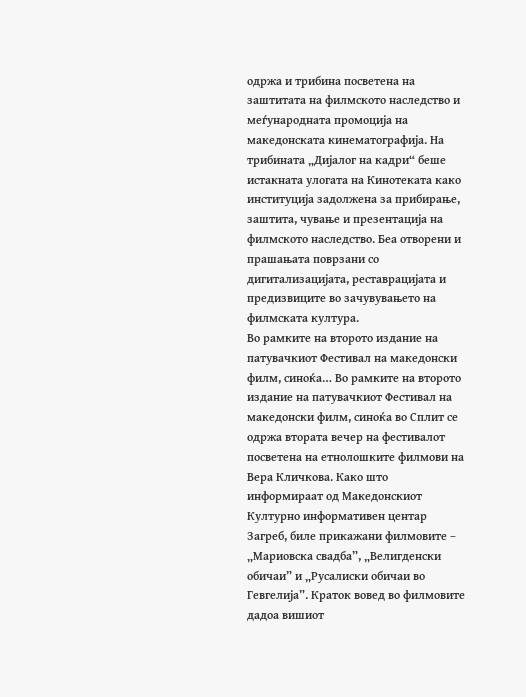одржа и трибина посветена на заштитата на филмското наследство и меѓународната промоција на македонската кинематографија. На трибината „Дијалог на кадри“ беше истакната улогата на Кинотеката како институција задолжена за прибирање, заштита, чување и презентација на филмското наследство. Беа отворени и прашањата поврзани со дигитализацијата, реставрацијата и предизвиците во зачувувањето на филмската култура.
Во рамките на второто издание на патувачкиот Фестивал на македонски филм, синоќа… Во рамките на второто издание на патувачкиот Фестивал на македонски филм, синоќа во Сплит се одржа втората вечер на фестивалот посветена на етнолошките филмови на Вера Кличкова. Како што информираат од Македонскиот Културно информативен центар Загреб, биле прикажани филмовите – „Мариовска свадба”, „Велигденски обичаи” и „Русалиски обичаи во Гевгелија”. Краток вовед во филмовите дадоа вишиот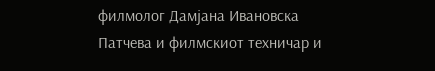филмолог Дамјана Ивановска Патчева и филмскиот техничар и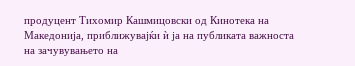продуцент Тихомир Кашмицовски од Кинотека на Македонија, приближувајќи ѝ ја на публиката важноста на зачувувањето на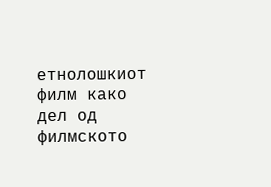етнолошкиот филм како дел од филмското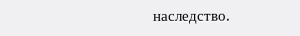наследство.